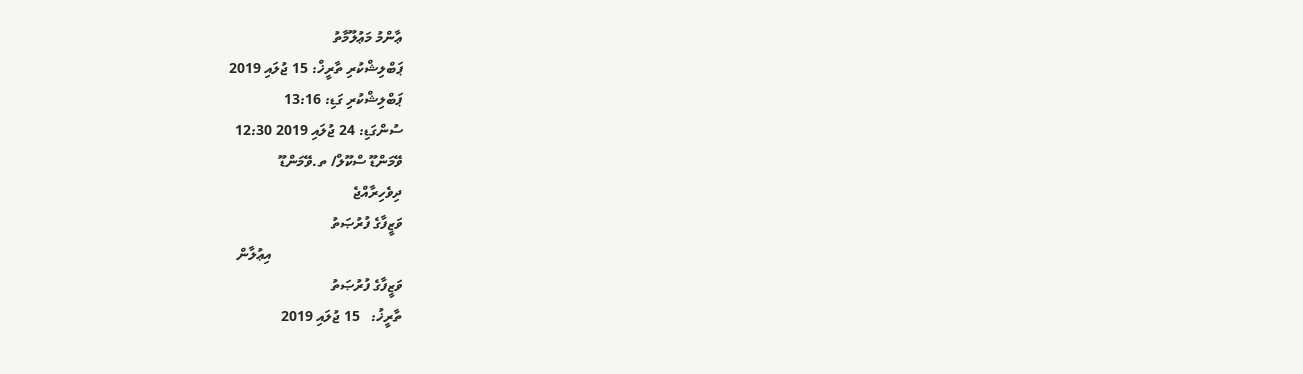ޢާންމު މަޢުލޫމާތު
ޕަބްލިޝްކުރި ތާރީޚް: 15 ޖުލައި 2019
ޕަބްލިޝްކުރި ގަޑި: 13:16
ސުންގަޑި: 24 ޖުލައި 2019 12:30
ވޭމަންޑޫ ސްކޫލް/ ތ.ވޭމަންޑޫ
ދިވެހިރާއްޖެ
ވަޒީފާގެ ފުރުޞަތު
                                    އިޢުލާން
ވަޒީފާގެ ފުރުޞަތު
ތާރީޚު:   15 ޖުލައި 2019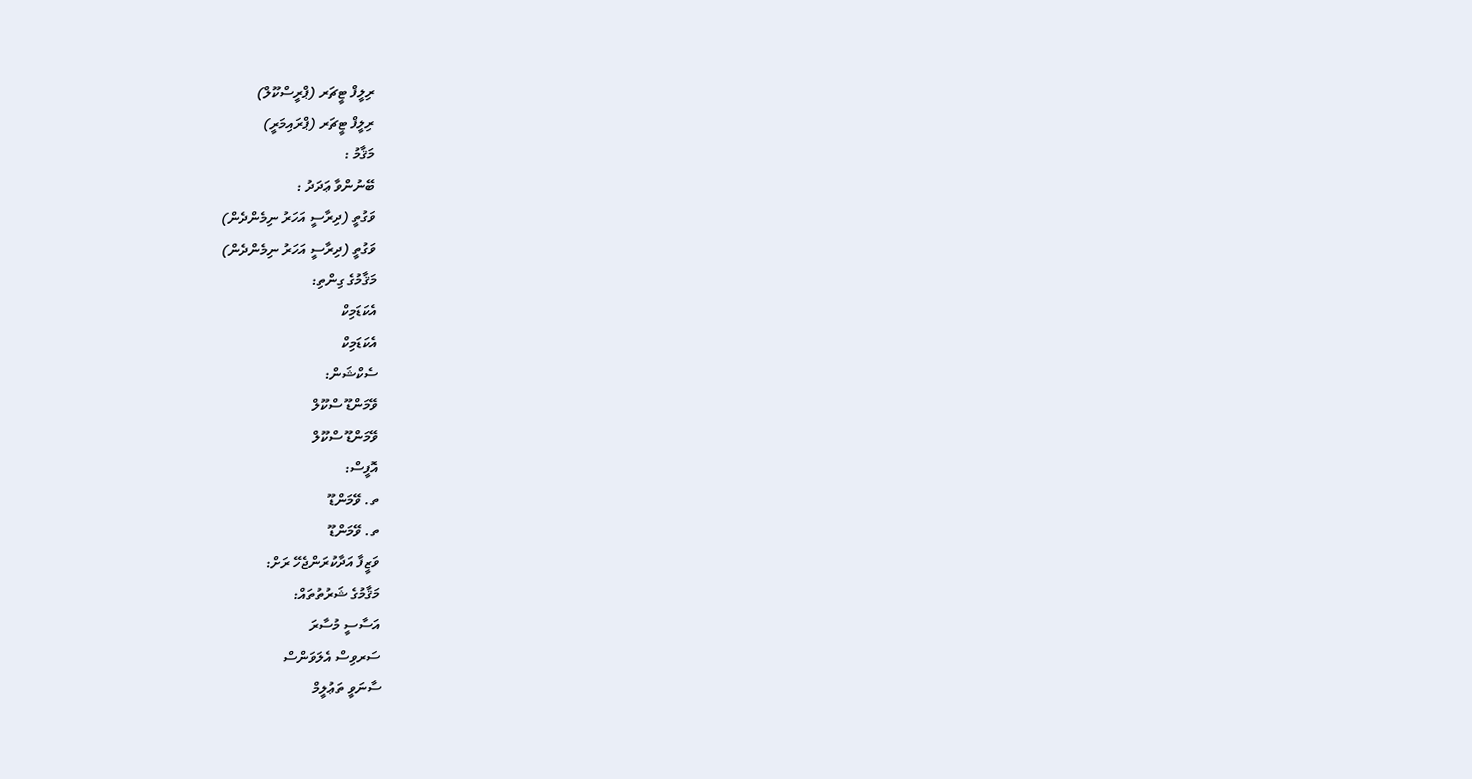ރިލީފް ޓީޗަރ (ޕްރީސްކޫލް)
ރިލީފް ޓީޗަރ (ޕްރައިމަރީ)
މަޤާމު :
ބޭނުންވާ ޢަދަދު :
ވަގުތީ (ދިރާސީ އަހަރު ނިމެންދެން)
ވަގުތީ (ދިރާސީ އަހަރު ނިމެންދެން)
މަޤާމުގެ ގިންތި:
އެކަޑަމިކް
އެކަޑަމިކް
ސެކްޝަން:
ވޭމަންޑޫ ސްކޫލް
ވޭމަންޑޫ ސްކޫލް
އޮފީސް:
ތ. ވޭމަންޑޫ
ތ. ވޭމަންޑޫ
ވަޒީފާ އަދާކުރަންޖެހޭ ރަށް:
މަޤާމުގެ ޝަރުތުތައް:
އަސާސީ މުސާރަ
ސަރވިސް އެލަވަންސް
ސާނަވީ ތަޢުލީމް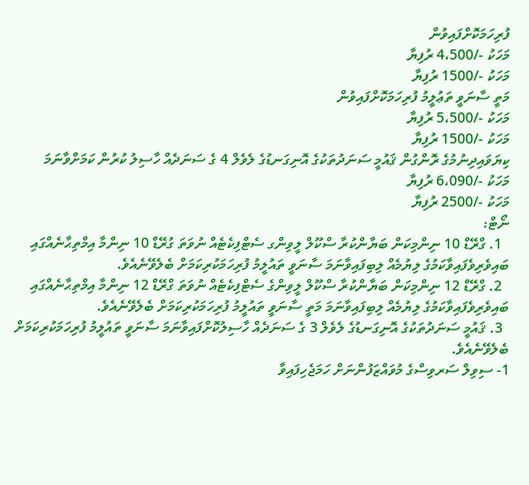ފުރިހަމަކޮށްފައިވުން
މަހަކު -/4،500 ރުފިޔާ
މަހަކު -/1500 ރުފިޔާ
މަތީ ސާނަވީ ތަޢުލީމު ފުރިހަމަކޮށްފައިވުން
މަހަކު -/5،500 ރުފިޔާ
މަހަކު -/1500 ރުފިޔާ
ކިޔަވައިދިނުމުގެ ރޮންގުން ޤައުމީ ސަނަދުތަކުގެ އޮނިގަނޑުގެ ލެވެލް 4 ގެ ސަނަދެއް ހާސިލު ކުރުން ކަމަށްވާނަމަ
މަހަކު -/6،090 ރުފިޔާ
މަހަކު -/2500 ރުފިޔާ
ނޯޓް:
  1. ގްރޭޑް 10 ނިންމިކަން ބަޔާންކުރާ ސްކޫލް ލީވިންގ ސެޓްފިކެޓެއް ނުވަތަ ގުރޭޑް 10 ނިންމާ އިމްތިޙާނެއްގައި ބައިވެރިވެފައިވާކަމުގެ ލިޔުމެއް ލިބިފައިވާނަމަ ސާނަވީ ތައުލީމު ފުރިހަމަކުރިކަމަށް ބެލެވޭނެއެވެ.
  2. ގްރޭޑް 12 ނިންމިކަން ބަޔާންކުރާ ސްކޫލް ލީވިންގެ ސެޓްފިކެޓެއް ނުވަތަ ގްރޭޑް 12 ނިންމާ އިމްތިޙާނެއްގައި ބައިވެރިވެފައިވާކަމުގެ ލިޔުމެއް ލިބިފައިވާނަމަ މަތީ ސާނަވީ ތައުލީމު ފުރިހަމަކުރިކަމަށް ބެލެވޭނެއެވެ.
  3. ޤައުމީ ސަނަދުތަކުގެ އޮނިގަނޑުގެ ލެވެލް 3 ގެ ސަނަދެއް ހާސިލުކޮށްފައިވާނަމަ ސާނަވީ ތައުލީމު ފުރިހަމަކުރިކަމަށް ބެލެވޭނެއެވެ.
1- ސިވިލް ސަރވިސްގެ މުވައްޒަފުންނަށް ހަމަޖެހިފައިވާ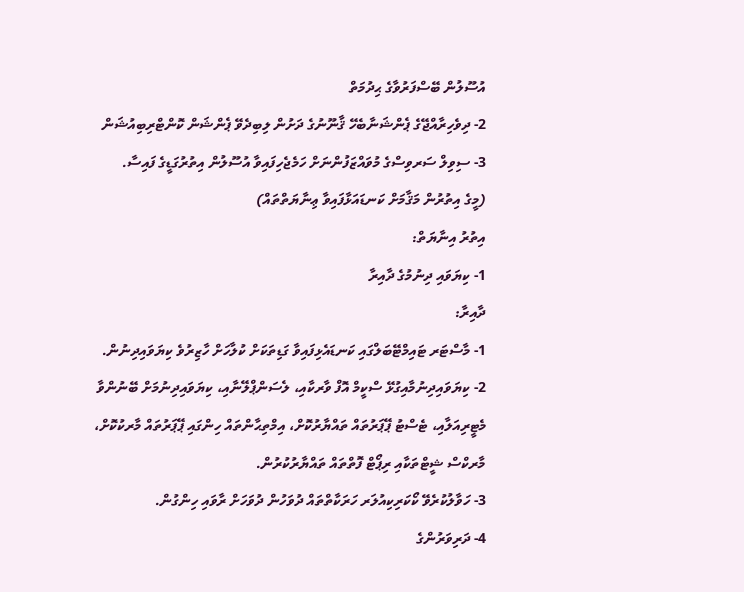އުސޫލުން ބޭސްފަރުވާގެ ޙިދުމަތް
2- ދިވެހިރާއްޖޭގެ ޕެންޝަނާބެހޭ ޤާނޫނުގެ ދަށުން ލިބިދެވޭ ޕެންޝަން ކޮންޓްރިބިއުޝަން
3- ސިވިލް ސަރވިސްގެ މުވައްޒަފުންނަށް ހަމެޖެހިފައިވާ އުސޫލުން އިތުރުގަޑީގެ ފައިސާ.
(މީގެ އިތުރުން މަޤާމަށް ކަނޑައަޅާފައިވާ ޢިނާޔަތްތައް)
އިތުރު އިނާޔަތް:
1- ކިޔަވައި ދިނުމުގެ ދާއިރާ
ދާއިރާ:
1- މާސްޓަރ ޓައިމްޓޭބަލްގައި ކަނޑައެޅިފައިވާ ގަޑިތަކަށް ކުލާހަށް ހާޒިރުވެ ކިޔަވައިދިނުން.
2- ކިޔަވައިދިނުމާއިގުޅޭ ސްކީމް އޮފް ވާރކާއި، ލެސަންޕްލޭނާއި، ކިޔަވައިދިނުމަށް ބޭނުންވާ މެޓީރިއަލާއި، ޓެސްޓު ޕޭޕަރުތައް ތައްޔާރުކޮށް، އިމްތިޙާންތައް ހިންގައި ޕޭޕަރުތައް މާރކުކޮށް، މާރކްސް ޝީޓްތަކާއި ރިޕޯޓް ފޮތްތައް ތައްޔާރުކުރުން.
3- ހަވާލުކުރެވޭ ކޯކަރިކިއުލަރ ހަރަކާތްތައް ދުވަހުން ދުވަހަށް ރާވައި ހިންގުން.
4- ދަރިވަރުންގެ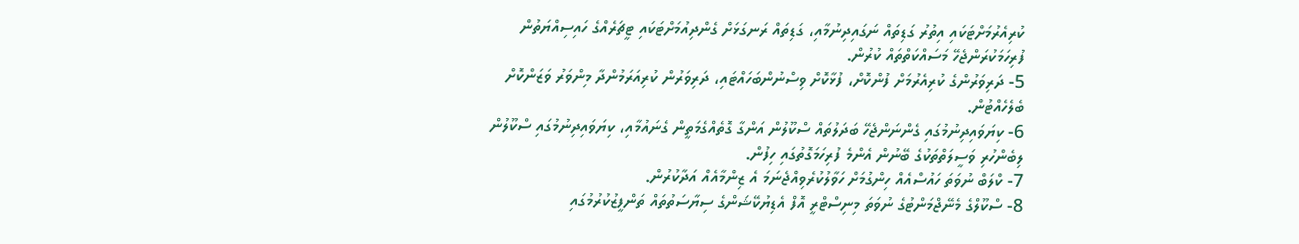ކުރިއެރުމަށްޓަކައި އިތުރު ގަޑިތައް ނަގައިދިނުމާއި، ގަޑިތައް ރަނގަޅަށް ގެންދިއުމަށްޓަކައި ޓީޗަރެއްގެ ހައިސިއްޔަތުން ފުރިހަމަކުރަންޖެހޭ މަސައްކަތްތައް ކުރުން.
5- ދަރިވަރުންގެ ކުރިއެރުމަށް ފުންކޮށް، ފުޅާކޮށް ވިސްނުންބަހައްޓައި، ދަރިވަރުން ކުރިއަރަމުންދާ މިންވަރު ވަޒަންކޮށް ބެލެހެއްޓުން.
6- ކިޔަވައިދިނުމުގައި ގެންނަންޖެހޭ ބަދަލުތައް ސްކޫލުން އަންގާ ގޮތެއްގެމަތީން ގެނައުމާއި، ކިޔަވައިދިނުމުގައި ސްކޫލުން ލިބެންހުރި ވަސީލަތްތަކުގެ ބޭނުން އެންމެ ފުރިހަމަގޮތުގައި ހިފުން.
7- ކްލަބް ނުވަތަ ހައުސްއެއް ހިންގުމަށް ހަވާލުކުރެވިއްޖެނަމަ އެ ޒިންމާއެއް އަދާކުރުން.
8- ސްކޫލްގެ މެނޭޖްމަންޓުގެ ނުވަތަ މިނިސްޓްރީ އޮފް އެޑިޔުކޭޝަންގެ ސިޔާސަތުތައް ތަންފީޒުކުރުމުގައި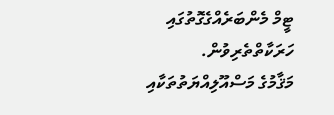ޓީމް މެންބަރެއްގެގޮތުގައި ހަރަކާތްތެރިވުން.
މަޤާމުގެ މަސްއޫލިއްޔަތުތަކާއި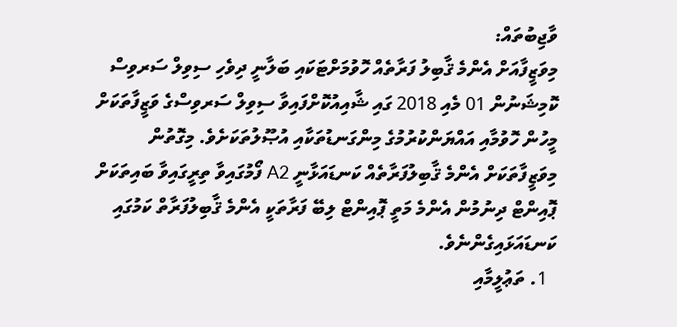ވާޖިބުތައް:
މިވަޒީފާއަށް އެންމެ ޤާބިލު ފަރާތެއް ހޮވުމަށްޓަކައި ބަލާނީ ދިވެހި ސިވިލް ސަރވިސް ކޮމިޝަނުން 01 މެއި 2018 ގައި ޝާއިއުކޮށްފައިވާ ސިވިލް ސަރވިސްގެ ވަޒީފާތަކަށް މީހުން ހޮވުމާއި އައްޔަންކުރުމުގެ މިންގަނޑުތަކާއި އުޞޫލުތަކަށެވެ. މިގޮތުން މިވަޒީފާތަކަށް އެންމެ ޤާބިލުފަރާތެއް ކަނޑައަޅާނީ A2 ފޯމުގައިވާ ތިރީގައިވާ ބައިތަކަށް ޕޮއިންޓް ދިނުމުން އެންމެ މަތީ ޕޮއިންޓް ލިބޭ ފަރާތަކީ އެންމެ ޤާބިލުފަރާތް ކަމުގައި ކަނޑައަޅައިގެންނެވެ.
  1. ތަޢުލީމާއި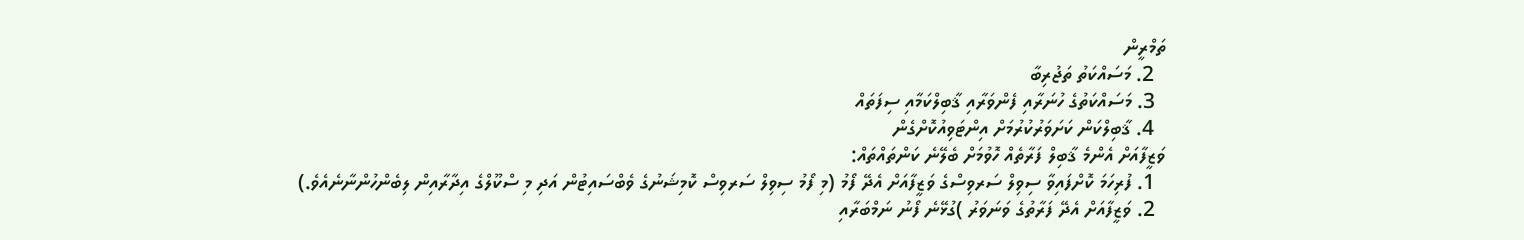ތަމްރީން
  2. މަސައްކަތު ތަޖުރިބާ
  3. މަސައްކަތުގެ ހުނަރާއި ފެންވަރާއި ޤާބިލްކަމާއި ސިފަތައް
  4. ޤާބިލްކަން ކަށަވަރުކުރުމަށް އިންޓަވިއުކޮށްގެން
ވަޒީފާއަށް އެންމެ ޤާބިލް ފަރާތެއް ހޮވުމަށް ބެލޭނެ ކަންތައްތައް:
  1. ފުރިހަމަ ކޮށްފައިވާ ސިވިލް ސަރވިސްގެ ވަޒީފާއަށް އެދޭ ފޯމު (މި ފޯމު ސިވިލް ސަރވިސް ކޮމިޝަނުގެ ވެބްސައިޓުން އަދި މި ސްކޫލްގެ އިދާރާއިން ލިބެންހުންނާނެއެވެ.)
  2. ވަޒީފާއަށް އެދޭ ފަރާތުގެ ވަނަވަރު )ގުޅޭނެ ފޯނު ނަމްބަރާއި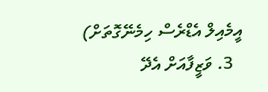އީމެއިލް އެޑްރެސް ހިމެނޭގޮތަށް)
  3. ވަޒީފާއަށް އެދޭ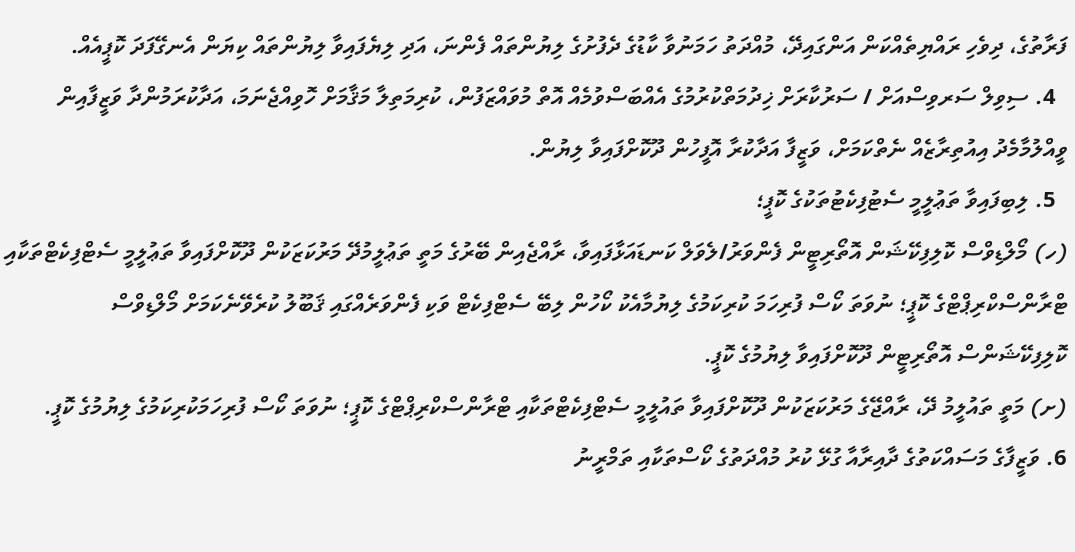ފަރާތުގެ، ދިވެހި ރައްޔިތެއްކަން އަންގައިދޭ، މުއްދަތު ހަމަނުވާ ކާޑުގެ ދެފުށުގެ ލިޔުންތައް ފެންނަ، އަދި ލިޔެފައިވާ ލިޔުންތައް ކިޔަން އެނގޭފަދަ ކޮޕީއެއް.
  4. ސިވިލް ސަރވިސްއަށް / ސަރުކާރަށް ޚިދުމަތްކުރުމުގެ އެއްބަސްވުމެއް އޮތް މުވައްޒަފުން، ކުރިމަތިލާ މަޤާމަށް ހޮވިއްޖެނަމަ، އަދާކުރަމުންދާ ވަޒީފާއިން ވީއްލުމާމެދު އިއުތިރާޒެއް ނެތްކަމަށް، ވަޒީފާ އަދާކުރާ އޮފީހުން ދޫކޮށްފައިވާ ލިޔުން.
  5. ލިބިފައިވާ ތަޢުލީމީ ސެޓުފިކެޓުތަކުގެ ކޮޕީ؛
(ހ) މޯލްޑިވްސް ކޮލިފިކޭޝަން އޮތޯރިޓީން ފެންވަރު/ލެވަލް ކަނޑައަޅާފައިވާ، ރާއްޖެއިން ބޭރުގެ މަތީ ތަޢުލީމުދޭ މަރުކަޒަކުން ދޫކޮށްފައިވާ ތަޢުލީމީ ސެޓްފިކެޓްތަކާއި ޓްރާންސްކްރިޕްޓްގެ ކޮޕީ؛ ނުވަތަ ކޯސް ފުރިހަމަ ކުރިކަމުގެ ލިޔުމާއެކު ކޯހުން ލިބޭ ސެޓްފިކެޓް ވަކި ފެންވަރެއްގައި ޤަބޫލު ކުރެވޭނެކަމަށް މޯލްޑިވްސް ކޮލިފިކޭޝަންސް އޮތޯރިޓީން ދޫކޮށްފައިވާ ލިޔުމުގެ ކޮޕީ.
(ށ) މަތީ ތައުލީމު ދޭ، ރާއްޖޭގެ މަރުކަޒަކުން ދޫކޮށްފައިވާ ތައުލީމީ ސެޓްފިކެޓްތަކާއި ޓްރާންސްކްރިޕްޓްގެ ކޮޕީ؛ ނުވަތަ ކޯސް ފުރިހަމަކުރިކަމުގެ ލިޔުމުގެ ކޮޕީ.
6. ވަޒީފާގެ މަސައްކަތުގެ ދާއިރާއާ ގުޅޭ ކުރު މުއްދަތުގެ ކޯސްތަކާއި ތަމްރީނު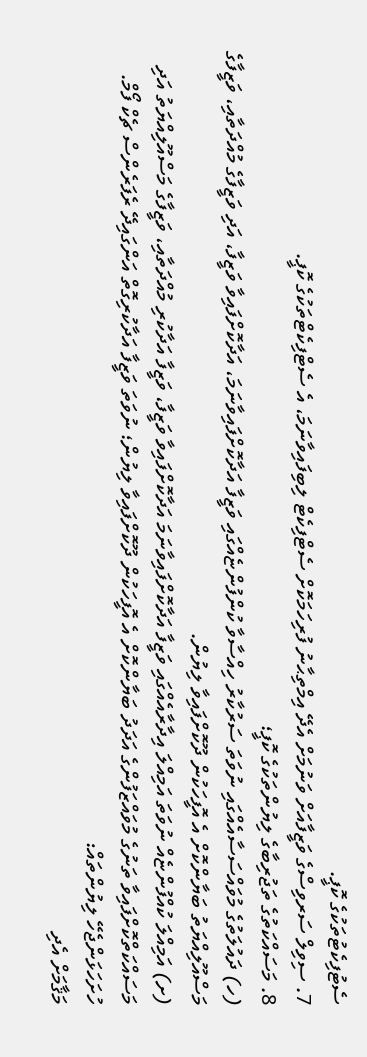ސެޓުފިކެޓުތަކުގެ ކޮޕީ.
7. ސިވިލް ސަރވިސްގެ ވަޒީފާއަށް ވަނުމަށް އެދޭ އިމްތިޙާނު ފުރިހަމަކޮށް ސެޓްފިކެޓް ލިބިފައިވާނަމަ، އެ ސެޓްފިކެޓްތަކުގެ ކޮޕީ.
8. މަސައްކަތުގެ ތަޖުރިބާގެ ލިޔުންތަކުގެ ކޮޕީ؛
(ހ) ދައުލަތުގެ މުވައްސަސާއެއްގައި ނުވަތަ ސަރުކާރު ހިއްސާވާ ކުންފުންޏެއްގައި ވަޒީފާ އަދާކޮށްފައިވާނަމަ، އަދާކޮށްފައިވާ ވަޒީފާ، އަދި ވަޒީފާގެ މުއްދަތާއި، ވަޒީފާގެ މަސްއޫލިއްޔަތު ބަޔާންކޮށް އެ އޮފީހަކުން ދޫކޮށްފައިވާ ލިޔުން.
(ށ) އަމިއްލަ ކުއްފުންޏެއް ނުވަތަ އަމިއްލަ އިދާރާއެއްގައި ވަޒީފާ އަދާކޮށްފައިވާނަމަ އަދާކޮށްފައިވާ ވަޒީފާ، ވަޒީފާ އަދާކުރި މުއްދަތާއި، ވަޒީފާގެ މަސްއޫލިއްޔަތު އަދި މަސައްކަތްކޮށްފައިވާ ތަނުގެ މުވައްޒަފުންގެ އަދަދު ބަޔާންކޮށް އެ އޮފީހަކުން ދޫކޮށްފައިވާ ލިޔުން؛ ނުވަތަ ވަޒީފާ އަދާކުރިގޮތް އަންގައިދޭ ރެފަރެންސް ޗެކް ފޯމް.
ހުށަހަޅަންޖެހޭ ލިޔުންތައް:
މަޤާމަށް އެދި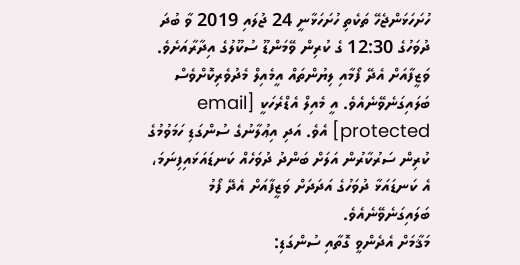ހުށަހަޅަންޖެހޭ ތަކެތި ހުށަހަޅާނީ 24 ޖުލައި 2019 ވާ ބުދަ ދުވަހުގެ 12:30 ގެ ކުރިން ވޭމަންޑޫ ސުކޫލުގެ އިދާރާއަށެވެ. ވަޒީފާއަށް އެދޭ ފޯމާއި ލިޔުންތައް އީމެއިލް މެދުވެރިކޮށްވެސް ބަލައިގަނެވޭނެއެވެ. އީ މެއިލް އެޑްރެހަކީ [email protected] އެވެ. އަދި އިޢުލާނުގެ ސުންގަޑި ހަމަވުމުގެ ކުރިން ސަރުކާރުން އަލަށް ބަންދު ދުވަހެއް ކަނޑައަޅައިފިނަމަ، އެ ކަނޑައަޅާ ދުވަހުގެ އަދަދަށް ވަޒީފާއަށް އެދޭ ފޯމު ބަލައިގަނެވޭނެއެވެ.
މަޤާމަށް އެދެންވީ ގޮތާއި ސުންގަޑި: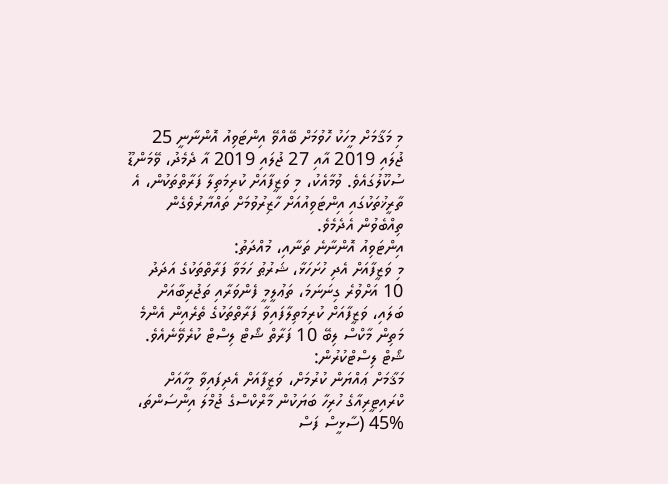މި މަޤާމަށް މީހަކު ހޮވުމަށް ބޭއްވޭ އިންޓަވިއު އޮންނާނީ 25 ޖުލައި 2019 އާއި 27 ޖުލައި 2019 އާ ދެމެދު، ވޭމަންޑޫ ސުކޫލުގައެވެ. ވުމާއެކު، މި ވަޒީފާއަށް ކުރިމަތިލާ ފަރާތްތަކުން، އެ ތާރީޚުތަކުގައި އިންޓަވިއުއަށް ހާޒިރުވުމަށް ތައްޔާރުވެގެން ތިއްބެވުން އެދެމެވެ.
އިންޓަވިއު އޮންނާނެ ތަނާއި، މުއްދަތު:
މި ވަޒީފާއަށް އެދި ހުށަހަޅާ، ޝަރުޠު ހަމަވާ ފަރާތްތަކުގެ އަދަދު 10 އަށްވުރެ ގިނަނަމަ، ތަޢުލީމީ ފެންވަރާއި ތަޖުރިބާއަށް ބަލައި، ވަޒީފާއަށް ކުރިމަތިލާފައިވާ ފަރާތްތަކުގެ ތެރެއިން އެންމެ މަތިން މާކްސް ލިބޭ 10 ފަރާތް ޝޯޓް ލިސްޓް ކުރެވޭނެއެވެ.
ޝޯޓް ލިސްޓްކުރުން:
މަޤާމަށް ޢައްޔަން ކުރުމަށް، ވަޒީފާއަށް އެދިފައިވާ މީހާއަށް ކްރައިޓީރިއާގެ ހުރިހާ ބަޔަކުން މާރްކްސްގެ ޖުމްލަ އިންސަންތަ، %45 (ސާޅީސް ފަސް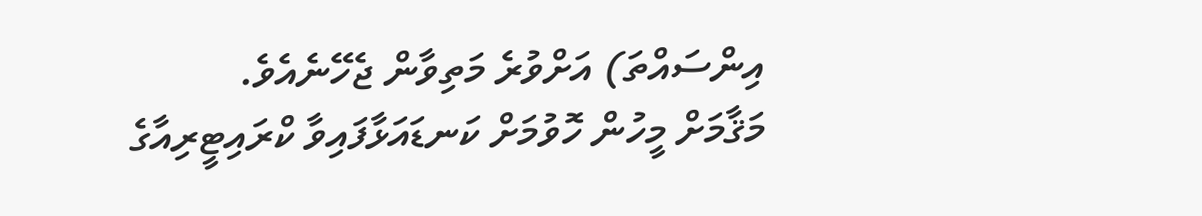އިންސައްތަ) އަށްވުރެ މަތިވާން ޖެހޭނެއެވެ.
މަޤާމަށް މީހުން ހޮވުމަށް ކަނޑައަޅާފައިވާ ކްރައިޓީރިއާގެ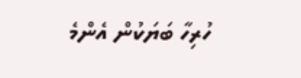ހުރިހާ ބަޔަކުން އެންމެ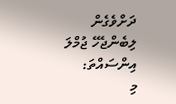ދަށްވެގެން
ލިބެންޖެހޭ ޖުމްލަ އިންސައްތަ:
މި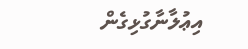އިޢުލާނާގުޅިގެން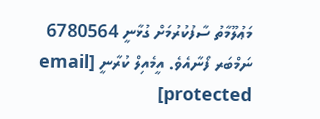މަޢުލޫމާތު ސާފުކުރުމަށް ގުޅާނީ 6780564 ނަމްބަރ ފޯނާއެވެ. އީމެއިލް ކުރާނީ [email protected]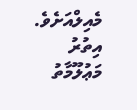މެއިލްއަށެވެ.
އިތުރު މަޢުލޫމާތު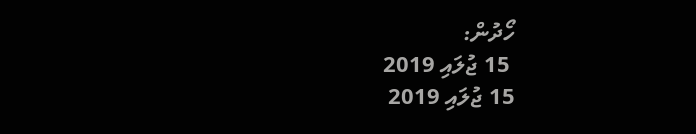ހޯދުން:
 15 ޖުލައި 2019
15 ޖުލައި 2019